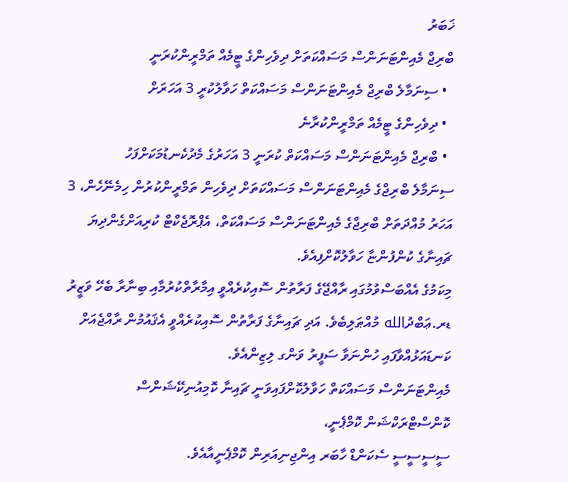ޚަބަރު
ބްރިޖް މެއިންޓަނަންސް މަސައްކަތަށް ދިވެހިންގެ ޓީމެއް ތަމްރީންކުރަނީ
  • ސިނަމާލެ ބްރިޖް މެއިންޓަނަންސް މަސައްކަތް ހަވާލުކުރީ 3 އަހަރަށް
  • ދިވެހިންގެ ޓީމެއް ތަމްރީންކުރާނެ
  • ބްރިޖް މެއިންޓަނަންސް މަސައްކަތް ކުރަނީ 3 އަހަރުގެ މެދުކެނޑުމަކަށްފަހު
ސިނަމާލެ ބްރިޖްގެ މެއިންޓަނަންސް މަސައްކަތަށް ދިވެހިން ތަމްރީންކުރުން ހިމެނޭހެން، 3 އަހަރު މުއްދަތަށް ބްރިޖްގެ މެއިންޓަނަންސް މަސައްކަތް، އެޕްރޮޖެކްޓް ކުރިއަށްގެންދިޔަ ޗައިނާގެ ކުންފުންޏާ ހަވާލުކޮށްފިއެވެ.
މިކަމުގެ އެއްބަސްވުމުގައި ރާއްޖޭގެ ފަރާތުން ސޮއިކުރެއްވީ އިމާރާތްކުރުމާއި ބިނާރާ ބެހޭ ވަޒީރު ޑރ.ޢަބްދުالله މުއްޠަލިބެވެ. އަދި ޗައިނާގެ ފަރާތުން ސޮއިކުރެއްވީ އެޤައުމުން ރާއްޖެއަށް ކަނޑައަޅުއްވާފައި ހުންނަވާ ސަފީރު ވަންގ ލިޒިންއެވެ.
މެއިންޓަނަންސް މަސައްކަތް ހަވާލުކޮށްފައިވަނީ ޗައިނާ ކޮމިއުނިކޭޝަންސް ކޮންސްޓްރަކްޝަން ކޮމްޕެނީ،
ސީސީސީސީ ސެކަންޑް ހާބަރ އިންޖިނިއަރިން ކޮމްޕެނީއާއެވެ.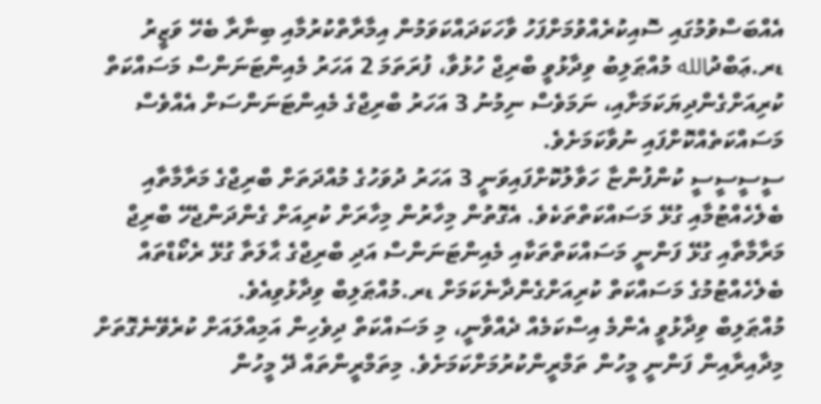އެއްބަސްވުމުގައި ސޮއިކުރެއްވުމަށްފަހު ވާހަކަދައްކަވަމުން އިމާރާތްކުރުމާއި ބިނާރާ ބެހޭ ވަޒީރު ޑރ.ޢަބްދުالله މުއްޠަލިބު ވިދާޅުވީ ބްރިޖް ހުޅުވާ، ފުރަތަމަ 2 އަހަރު މެއިންޓަނަންސް މަސައްކަތް ކުރިއަށްގެންދިޔަކަމަށާއި، ނަމަވެސް ނިމުނު 3 އަހަރު ބްރިޖްގެ މެއިންޓަނަންސަށް އެއްވެސް މަސައްކަތެއްކޮށްފައި ނުވާކަމަށެވެ.
ސީސީސީސީ ކުންފުންޏާ ހަވާލުކޮށްފައިވަނީ 3 އަހަރު ދުވަހުގެ މުއްދަތަށް ބްރިޖްގެ މަރާމާތާއި ބެލެހެއްޓުމާއި ގުޅޭ މަސައްކަތްތަކެވެ. އެގޮތުން މިހާރުން މިހާރަށް ކުރިއަށް ގެންދަންޖެހޭ ބްރިޖް މަރާމާތާއި ގުޅޭ ފަންނީ މަސައްކަތްތަކާއި މެއިންޓަނަންސް އަދި ބްރިޖްގެ ޙާލަތާ ގުޅޭ ރެކޯޑްތައް ބެލެހެއްޓުމުގެ މަސައްކަތް ކުރިއަށްގެންދާނެކަމަށް ޑރ.މުއްޠަލިބް ވިދާޅުވިއެވެ.
މުއްޠަލިބް ވިދާޅުވީ އެންމެ އިސްކަމެއް ދެއްވާނީ، މި މަސައްކަތް ދިވެހިން އަމިއްލައަށް ކުރެވޭނެގޮތަށް މިދާއިރާއިން ފަންނީ މީހުން ތަމްރީންކުރުމަށްކަމަށެވެ. މިތަމްރީންތައް ދޭ މީހުން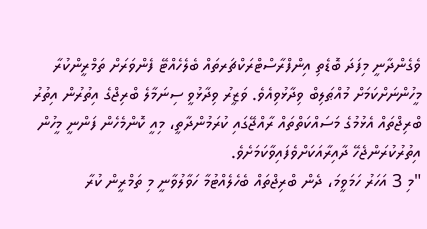ވެގެންދާނީ މިފަދަ ބޮޑެތި އިންފްރާސްޓްރަކްޗަރތައް ބެލެހެއްޓޭ ފެންވަރަށް ތަމްރީންކުރާ މީހުންނަށްކަމަށް މުއްޠަލިބް ވިދާޅުވިއެވެ. ވަޒީރު ވިދާޅުވީ ސިނަމާލެ ބްރިޖްގެ އިތުރުން އިތުރު ބްރިޖްތައް އެޅުމުގެ މަސައްކަތްތައް ރާއްޖޭގައި ކުރަމުންދާތީ، މިއީ ކޮންމެހެން ފަންނީ މީހުން އިތުރުކުރަންޖެހޭ ދާއިރާއަކަށްވެފައިވާކަމަށެވެ.
"މި 3 އަހަރު ހަމަވީމަ، ދެން ބްރިޖްތައް ބެހެލެއްޓުމާ ހަވާލުވާނީ މި ތަމްރީން ކުރާ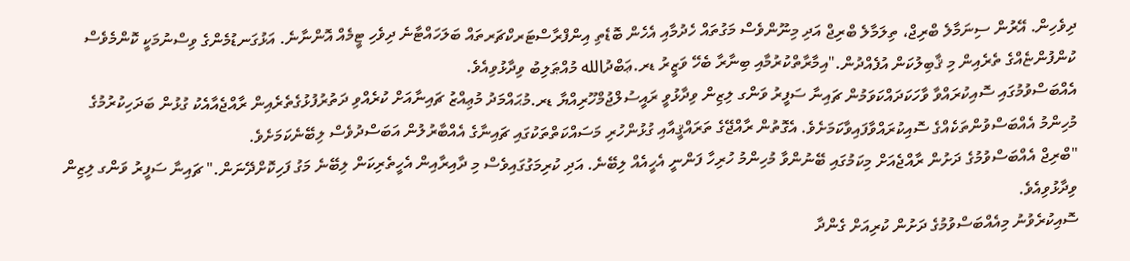ދިވެހިން. އޭރުން ސިނަމާލެ ބްރިޖް، ތިލަމާލެ ބްރިޖް އަދި މިނޫންވެސް މަގުތައް ހެދުމާއި އެހެން ބޮޑެތި އިންފްރާސްޓަރކްޗަރތައް ބަލަހައްޓާނެ ދިވެހި ޓީމެއް އޮންނާނެ. އަޅުގަނޑުމެންގެ ވިސްނުމަކީ ކޮންމެވެސް ކުންފުންޏެއްގެ ތެރެއިން މި ޤާބިލުކަން އުފެއްދުން."އިމާރާތްކުރުމާއި ބިނާރާ ބެހޭ ވަޒީރު ޑރ.ޢަބްދުالله މުއްޠަލިބު ވިދާޅުވިއެވެ.
އެއްބަސްވުމުގައި ސޮއިކުރައްވާ ވާހަކަދައްކަވަމުން ޗައިނާ ސަފީރު ވަންގ ލިޒިން ވިދާޅުވީ ރައީސުލްޖުމްހޫރިއްޔާ ޑރ.މުޙައްމަދު މުޢިއްޒު ޗައިނާއަށް ކުރެއްވި ދަތުރުފުޅުގެތެރެއިން ރާއްޖެއާއެކު ގުޅުން ބަދަހިކުރުމުގެ މުހިންމު އެއްބަސްވުންތަކެއްގެ ސޮއިކުރައްވާފައިވާކަމަށެވެ. އެގޮތުން ރާއްޖޭގެ ތަރައްޤީއާއި ގުޅުންހުރި މަސައްކަތްތަކުގައި ޗައިނާގެ އެއްބާރުލުން އަބަސްދުވެސް ލިބޭނެކަމަށެވެ.
"ބްރިޖް އެއްބަސްވުމުގެ ދަށުން ރާއްޖެއަށް މިކަމުގައި ބޭނުންވާ މުހިންމު ހުރިހާ ފަންނީ އެހީއެއް ލިބޭނެ. އަދި ކުރިމަގުގައިވެސް މި ދާއިރާއިން އެހީތެރިކަން ލިބޭނެ މަގު ފަހިކޮށްދޭނަން." ޗައިނާ ސަފީރު ވަންގ ލިޒިން ވިދާޅުވިއެވެ.
ސޮއިކުރެވުނު މިއެއްބަސްވުމުގެ ދަށުން ކުރިއަށް ގެންދާ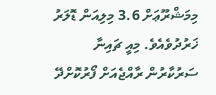މިމަޝްރޫޢަށް 3.6 މިލިއަން ޑޮލަރު ޚަރުދުވެއެވެ. މިއީ ޗައިނާ ސަރުކާރުން ރާއްޖެއަށް ފޯރުކޮށްދޭ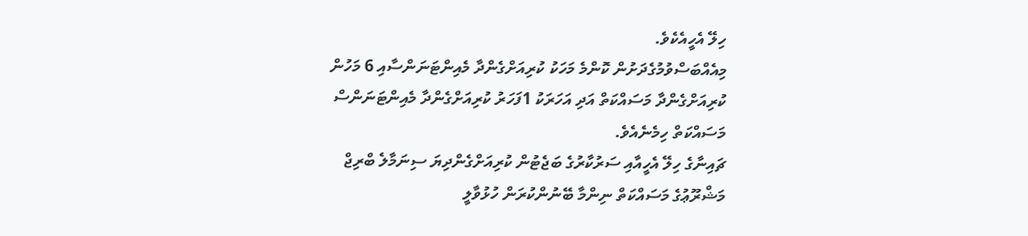ހިލޭ އެހީއެކެވެ.
މިއެއްބަސްވުމުގެދަށުން ކޮންމެ މަހަކު ކުރިއަށްގެންދާ މެއިންޓަނަންސާއި 6 މަހުން ކުރިއަށްގެންދާ މަސައްކަތް އަދި އަހަރަކު 1ފަހަރު ކުރިއަށްގެންދާ މެއިންޓަނަންސް މަސައްކަތް ހިމެނެއެވެ.
ޗައިނާގެ ހިލޭ އެހީއާއި ސަރުކާރުގެ ބަޖެޓުން ކުރިއަށްގެންދިޔަ ސިނަމާލެ ބްރިޖް މަޝްރޫޢުގެ މަސައްކަތް ނިންމާ ބޭނުންކުރަން ހުޅުވާލީ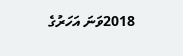2018ވަނަ އަހަރުގެ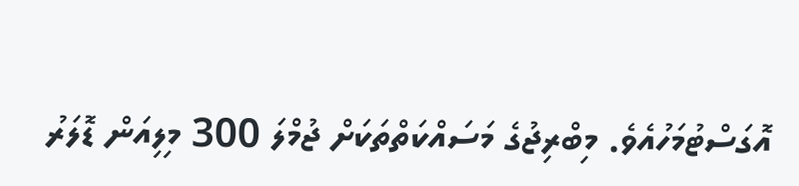އޮގަސްޓުމަހުއެވެ. މިބްރިޖުގެ މަސައްކަތްތަކަށް ޖުމްލަ 300 މިލިއަން ޑޮލަރު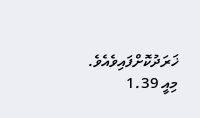ޚަރަދުކޮށްފައިވެއެވެ. މިއީ 1.39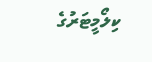ކިލޯމީޓަރުގެ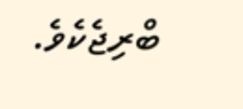ބްރިޖެކެވެ.